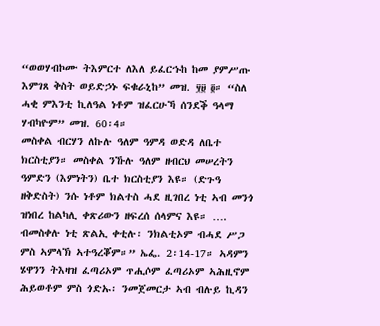“ወወሃብኮሙ ትእምርተ ለእለ ይፈርኁከ ከመ ያምሥጡ እምገጸ ቅስት ወይድኃኑ ፍቁራኒከ” መዝ. ፶፱ ፬። “ስለ ሓቂ ምእንቲ ኪለዓል ነቶም ዝፈርሁኻ ሰንደቕ ዓላማ ሃብካዮም” መዝ. 60፡4።
መስቀል ብርሃን ለኩሉ ዓለም ዓምዳ ወድዳ ለቤተ ክርስቲያን። መስቀል ንኹሉ ዓለም ዘብርህ መሠረትን ዓምድን (እምነትን) ቤተ ክርስቲያን እዩ። (ድጉዓ ዘቅድስት) ንሱ ነቶም ክልተስ ሓደ ዚገበረ ነቲ ኣብ መንጎ ዝነበረ ከልካሊ ቀጽሪውን ዘፍረሰ ሰላምና እዩ። …. ብመስቀሉ ነቲ ጽልኢ ቀቲሉ፡ ንክልቲኦም ብሓደ ሥጋ ምስ ኣምላኽ ኣተዓረቖም።” ኤፌ. 2፡14-17። ኣዳምን ሄዋንን ትእዛዝ ፈጣሪኦም ጥሒሶም ፈጣሪኦም ኣሕዚኖም ሕይወቶም ምስ ጎድኡ፡ ንመጀመርታ ኣብ ብሉይ ኪዳን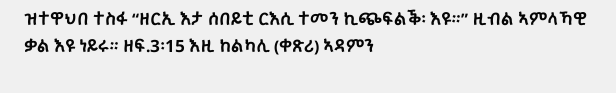ዝተዋህበ ተስፋ “ዘርኢ እታ ሰበይቲ ርእሲ ተመን ኪጭፍልቕ፡ እዩ።” ዚብል ኣምላኻዊ ቃል እዩ ነይሩ። ዘፍ.3፡15 እዚ ከልካሊ (ቀጽሪ) ኣዳምን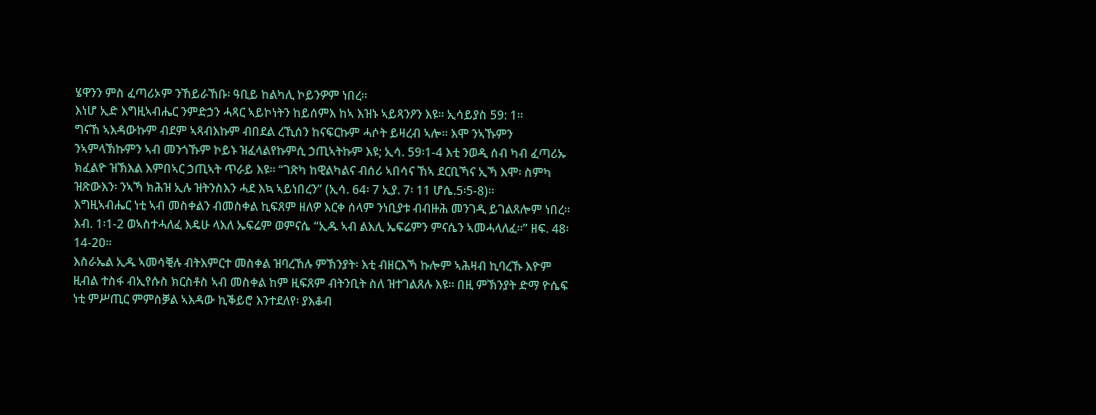ሄዋንን ምስ ፈጣሪኦም ንኸይራኸቡ፡ ዓቢይ ከልካሊ ኮይንዎም ነበረ።
እነሆ ኢድ እግዚኣብሔር ንምድኃን ሓጻር ኣይኮነትን ከይሰምእ ከኣ እዝኑ ኣይጻንዖን እዩ። ኢሳይያስ 59: 1።
ግናኸ ኣእዳውኩም ብደም ኣጻብእኩም ብበደል ረኺሰን ከናፍርኩም ሓሶት ይዛረብ ኣሎ። እሞ ንኣኹምን ንኣምላኽኩምን ኣብ መንጎኹም ኮይኑ ዝፈላልየኩምሲ ኃጢኣትኩም እዩ; ኢሳ. 59፡1-4 እቲ ንወዲ ሰብ ካብ ፈጣሪኡ ክፈልዮ ዝኽእል እምበኣር ኃጢኣት ጥራይ እዩ። “ገጽካ ከዊልካልና ብሰሪ ኣበሳና ኸኣ ደርቢኻና ኢኻ እሞ፡ ስምካ ዝጽውእን፡ ንኣኻ ክሕዝ ኢሉ ዝትንስእን ሓደ እኳ ኣይነበረን” (ኢሳ. 64፡ 7 ኢያ. 7፡ 11 ሆሴ.5፡5-8)።
እግዚኣብሔር ነቲ ኣብ መስቀልን ብመስቀል ኪፍጸም ዘለዎ እርቀ ሰላም ንነቢያቱ ብብዙሕ መንገዲ ይገልጸሎም ነበረ። እብ. 1፡1-2 ወኣስተሓለፈ እዴሁ ላእለ ኤፍሬም ወምናሴ “ኢዱ ኣብ ልእሊ ኤፍሬምን ምናሴን ኣመሓላለፈ።” ዘፍ. 48፡ 14-20።
እስራኤል ኢዱ ኣመሳቒሉ ብትእምርተ መስቀል ዝባረኸሉ ምኽንያት፡ እቲ ብዘርእኻ ኩሎም ኣሕዛብ ኪባረኹ እዮም ዚብል ተስፋ ብኢየሱስ ክርስቶስ ኣብ መስቀል ከም ዚፍጸም ብትንቢት ስለ ዝተገልጸሉ እዩ። በዚ ምኽንያት ድማ ዮሴፍ ነቲ ምሥጢር ምምስቓል ኣእዳው ኪቕይሮ እንተደለየ፡ ያእቆብ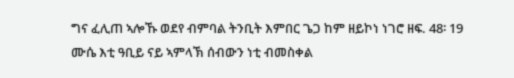ግና ፈሊጠ ኣሎኹ ወደየ ብምባል ትንቢት እምበር ጌጋ ከም ዘይኮነ ነገሮ ዘፍ. 48፡ 19
ሙሴ እቲ ዓቢይ ናይ ኣምላኽ ሰብውን ነቲ ብመስቀል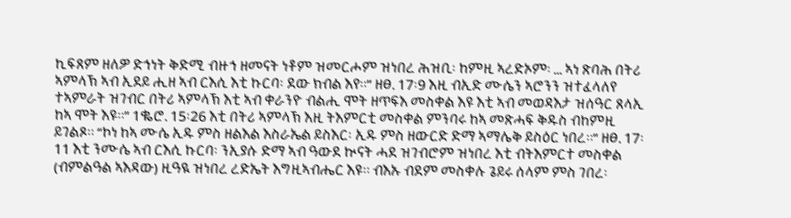ኪፍጸም ዘለዎ ድኅነት ቅድሚ ብዙኅ ዘመናት ነቶም ዝመርሖም ዝነበረ ሕዝቢ፡ ከምዚ ኣረድኦም፡ … ኣነ ጽባሕ በትሪ ኣምላኽ ኣብ ኢደይ ሒዘ ኣብ ርእሲ እቲ ኩርባ፡ ደው ክብል እየ።” ዘፀ. 17፡9 እዚ ብኢድ ሙሴን ኣሮንን ዝተፈላለየ ተኣምራት ዝገብር በትሪ ኣምላኽ እቲ ኣብ ቀራንዮ ብልሒ ሞት ዘጥፍእ መስቀል እዩ እቲ ኣብ መወዳእታ ዝሰዓር ጸላኢ ከኣ ሞት እዩ።” 1ቈሮ. 15፡26 እቲ በትሪ ኣምላኽ እዚ ትእምርቲ መስቀል ምንባሩ ከኣ መጽሓፍ ቅዱስ ብከምዚ ይገልጾ። “ኮነ ከኣ ሙሴ ኢዱ ምስ ዘልእል እስራኤል ይስእር፡ ኢዱ ምስ ዘውርድ ድማ ኣማሌቅ ይስዕር ነበረ።” ዘፀ. 17፡11 እቲ ንሙሴ ኣብ ርእሲ ኩርባ፡ ንኢያሱ ድማ ኣብ ዓውደ ኲናት ሓደ ዝገብሮም ዝነበረ እቲ ብትእምርተ መስቀል (ብምልዓል ኣእዳው) ዚዓዪ ዝነበረ ረድኤት እግዚኣብሔር እዩ። ብእኡ ብደም መስቀሉ ጌይሩ ሰላም ምስ ገበረ፡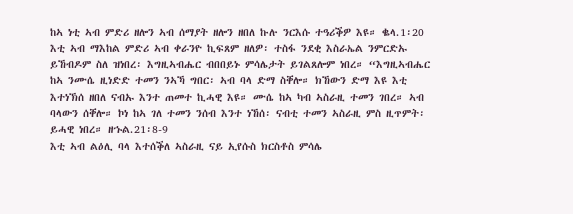ከኣ ነቲ ኣብ ምድሪ ዘሎን ኣብ ሰማያት ዘሎን ዘበለ ኩሉ ንርእሱ ተዓሪቕዎ እዩ። ቈላ.1፡20
እቲ ኣብ ማእከል ምድሪ ኣብ ቀራንዮ ኪፍጸም ዘለዎ፡ ተስፋ ንደቂ እስራኤል ንምርድኡ ይኸብዶም ስለ ዝነበረ፡ እግዚኣብሔር ብበበይኑ ምሳሌታት ይገልጸሎም ነበረ። “እግዚኣብሔር ከኣ ንሙሴ ዚነድድ ተመን ንኣኻ ግበር፡ ኣብ ባላ ድማ ስቐሎ። ክኸውን ድማ እዩ እቲ እተነኽሰ ዘበለ ናብኡ እንተ ጠመተ ኪሓዊ እዩ። ሙሴ ከኣ ካብ ኣስራዚ ተመን ገበረ። ኣብ ባላውን ሰቐሎ። ኮነ ከኣ ገለ ተመን ንሰብ እንተ ነኸሰ፡ ናብቲ ተመን ኣስራዚ ምስ ዚጥምት፡ ይሓዊ ነበረ። ዘኁል.21፡8-9
እቲ ኣብ ልዕሊ ባላ እተሰቕለ ኣስራዚ ናይ ኢየሱስ ክርስቶስ ምሳሌ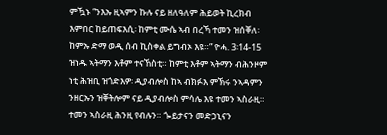ምዃኑ “ንእኡ ዚኣምን ኩሉ ናይ ዘለዓለም ሕይወት ኪረክብ እምበር ከይጠፍእሲ፡ ከምቲ ሙሴ ኣብ በረኻ ተመን ዝሰቐለ፡ ከምኡ ድማ ወዲ ሰብ ኪስቀል ይግብኦ እዩ።” ዮሓ. 3፡14-15
ዝነዱ ኣትማን እቶም ተናኸስቲ። ከምቲ እቶም ኣትማን ብሕንዞም ነቲ ሕዝቢ ዝጎድእዎ፡ ዲያብሎስ ከኣ ብክፉእ ምኽሩ ንኣዳምን ንዘርኡን ዝቐትሎም ናይ ዲያብሎስ ምሳሌ እዩ ተመን ኣስራዚ። ተመን ኣስራዚ ሕንዚ የብሉን። ጐይታናን መድኃኒናን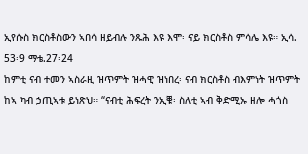ኢየሱስ ክርስቶስውን ኣበሳ ዘይብሉ ንጹሕ እዩ እሞ፡ ናይ ክርስቶስ ምሳሌ እዩ። ኢሳ. 53፡9 ማቴ.27፡24
ከምቲ ናብ ተመን ኣስራዚ ዝጥምት ዝሓዊ ዝነበረ፡ ናብ ክርስቶስ ብእምነት ዝጥምት ከኣ ካብ ኃጢኣቱ ይነጽህ። “ናብቲ ሕፍረት ንኢቑ፡ ስለቲ ኣብ ቅድሚኡ ዘሎ ሓጎስ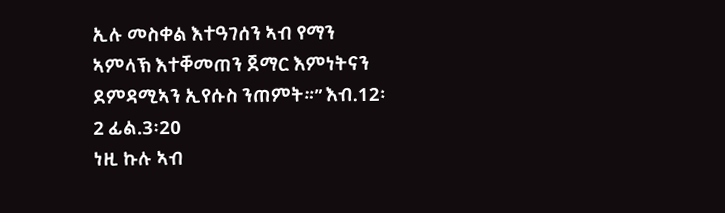ኢሉ መስቀል እተዓገሰን ኣብ የማን ኣምላኽ እተቐመጠን ጀማር እምነትናን ደምዳሚኣን ኢየሱስ ንጠምት።” እብ.12፡2 ፊል.3፡20
ነዚ ኩሉ ኣብ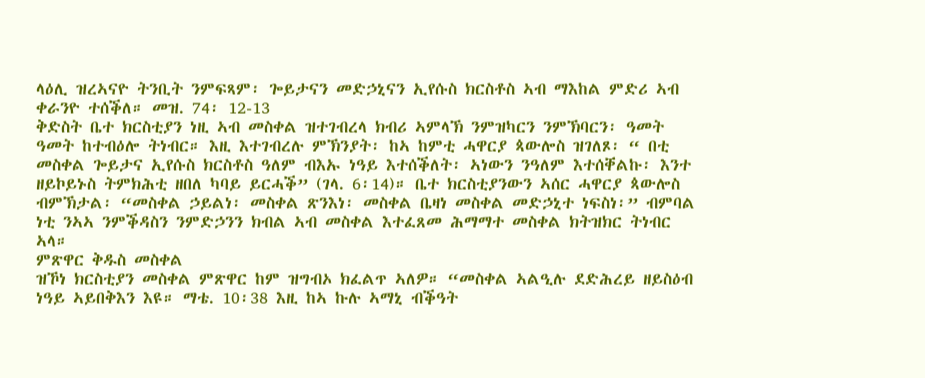ላዕሊ ዝረኣናዮ ትንቢት ንምፍጻም፡ ጐይታናን መድኃኒናን ኢየሱስ ክርስቶስ ኣብ ማእከል ምድሪ ኣብ ቀራንዮ ተሰቕለ። መዝ. 74፡ 12-13
ቅድስት ቤተ ክርስቲያን ነዚ ኣብ መስቀል ዝተገብረላ ክብሪ ኣምላኽ ንምዝካርን ንምኽባርን፡ ዓመት ዓመት ከተብዕሎ ትነብር። እዚ እተገብረሉ ምኽንያት፡ ከኣ ከምቲ ሓዋርያ ጳውሎስ ዝገለጾ፡ “ በቲ መስቀል ጐይታና ኢየሱስ ክርስቶስ ዓለም ብእኡ ነዓይ እተሰቕለት፡ ኣነውን ንዓለም እተሰቐልኩ፡ እንተ ዘይኮይኑስ ትምክሕቲ ዘበለ ካባይ ይርሓቕ” (ገላ. 6፡14)። ቤተ ክርስቲያንውን ኣሰር ሓዋርያ ጳውሎስ ብምኽታል፡ “መስቀል ኃይልነ፡ መስቀል ጽንእነ፡ መስቀል ቤዛነ መስቀል መድኃኒተ ነፍስነ፡” ብምባል ነቲ ንኣኣ ንምቕዳስን ንምድኃንን ክብል ኣብ መስቀል እተፈጸመ ሕማማተ መስቀል ክትዝክር ትነብር ኣላ።
ምጽዋር ቅዱስ መስቀል
ዝኾነ ክርስቲያን መስቀል ምጽዋር ከም ዝግብኦ ክፈልጥ ኣለዎ። “መስቀል ኣልዒሉ ደድሕረይ ዘይስዕብ ነዓይ ኣይበቅእን እዩ። ማቴ. 10፡38 እዚ ከኣ ኩሉ ኣማኒ ብቕዓት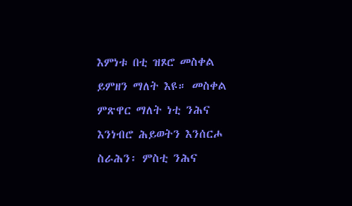እምነቱ በቲ ዝጾሮ መስቀል ይምዘን ማለት እዩ። መስቀል ምጽዋር ማለት ነቲ ንሕና እንነብሮ ሕይወትን እንሰርሖ ስራሕን፡ ምስቲ ንሕና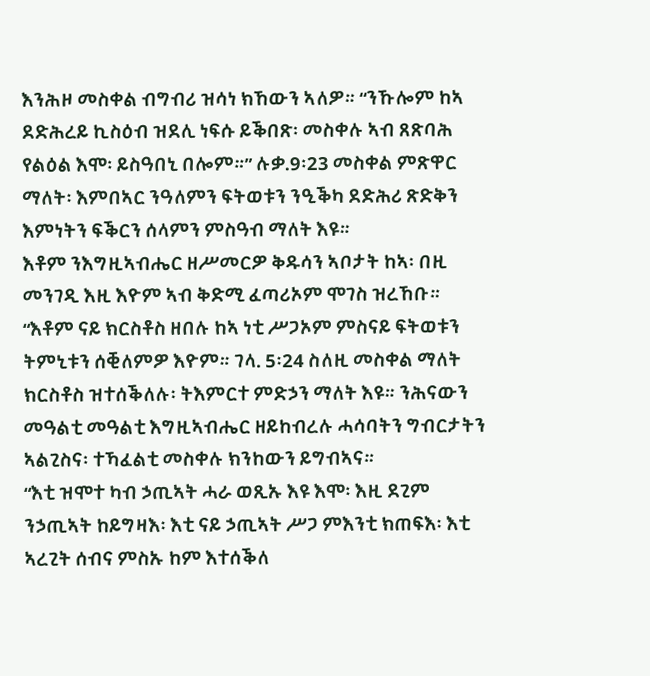እንሕዞ መስቀል ብግብሪ ዝሳነ ክኸውን ኣለዎ። “ንኹሎም ከኣ ደድሕረይ ኪስዕብ ዝደሊ ነፍሱ ይቕበጽ፡ መስቀሉ ኣብ ጸጽባሕ የልዕል እሞ፡ ይስዓበኒ በሎም።” ሉቃ.9፡23 መስቀል ምጽዋር ማለት፡ እምበኣር ንዓለምን ፍትወቱን ንዒቕካ ደድሕሪ ጽድቅን እምነትን ፍቕርን ሰላምን ምስዓብ ማለት እዩ።
እቶም ንእግዚኣብሔር ዘሥመርዎ ቅዱሳን ኣቦታት ከኣ፡ በዚ መንገዲ እዚ እዮም ኣብ ቅድሚ ፈጣሪኦም ሞገስ ዝረኸቡ። “እቶም ናይ ክርስቶስ ዘበሉ ከኣ ነቲ ሥጋኦም ምስናይ ፍትወቱን ትምኒቱን ሰቒለምዎ እዮም። ገላ. 5፡24 ስለዚ መስቀል ማለት ክርስቶስ ዝተሰቕለሉ፡ ትእምርተ ምድኃን ማለት እዩ። ንሕናውን መዓልቲ መዓልቲ እግዚኣብሔር ዘይከብረሉ ሓሳባትን ግብርታትን ኣልጊስና፡ ተኻፈልቲ መስቀሉ ክንከውን ይግብኣና።
“እቲ ዝሞተ ካብ ኃጢኣት ሓራ ወጺኡ እዩ እሞ፡ እዚ ደጊም ንኃጢኣት ከይግዛእ፡ እቲ ናይ ኃጢኣት ሥጋ ምእንቲ ክጠፍእ፡ እቲ ኣረጊት ሰብና ምስኡ ከም እተሰቕለ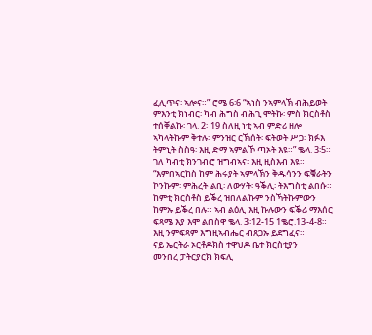ፈሊጥና፡ ኣሎና።” ሮሜ 6፡6 “ኣነስ ንኣምላኽ ብሕይወት ምእንቲ ክነብር፡ ካብ ሕግስ ብሕጊ ሞትኩ፡ ምስ ክርስቶስ ተሰቐልኩ፡ ገላ. 2፡ 19 ስለዚ ነቲ ኣብ ምድሪ ዘሎ ኣካላትኩም ቅተሉ፡ ምንዝር ርኽሰት፡ ፍትወት ሥጋ፡ ክፉእ ትምኒት ስስዓ፡ እዚ ድማ ኣምልኾ ጣኦት እዩ።” ቈላ. 3፡5። ገለ ካብቲ ክንገብሮ ዝግብኣና፡ እዚ ዚስእብ እዩ። “እምበኣርከስ ከም ሕሩያት ኣምላኽን ቅዱሳንን ፍቑራትን ኮንኩም፡ ምሕረት ልቢ፡ ለውሃት፡ ዓቕሊ፡ ትእግስቲ ልበሱ። ከምቲ ክርስቶስ ይቕረ ዝበለልኩም ንስኻትኩምውን ከምኡ ይቕረ በሉ። ኣብ ልዕሊ እዚ ኩሉውን ፍቕሪ ማእሰር ፍጻሜ እያ እሞ ልበስዋ ቈላ. 3፡12-15 1ቈሮ.13-4-8።
እዚ ንምፍጻም እግዚኣብሔር ብጸጋኡ ይደግፈና።
ናይ ኤርትራ ኦርቶዶክስ ተዋህዶ ቤተ ክርስቲያን
መንበረ ፓትርያርክ ክፍሊ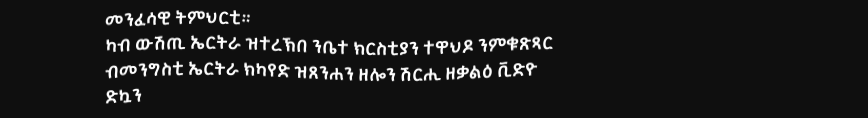መንፈሳዊ ትምህርቲ።
ካብ ውሽጢ ኤርትራ ዝተረኽበ ንቤተ ክርስቲያን ተዋህዶ ንምቁጽጻር ብመንግስቲ ኤርትራ ክካየድ ዝጸንሐን ዘሎን ሽርሒ ዘቃልዕ ቪድዮ
ድኳን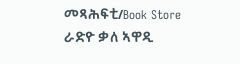መጻሕፍቲ/Book Store
ራድዮ ቃለ ኣዋዲ